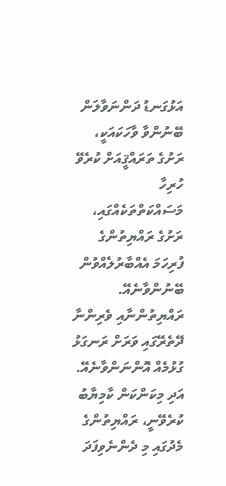އަޅުގަނޑު ދަންނަވާލަން ބޭނުންވާ ވާހަކައަކީ، ރަށުގެ ތަރައްޤީއަށް ކުރެވޭ ހުރިހާ މަސައްކަތްތަކެއްގައި، ރަށުގެ ރައްޔިތުންގެ ފުރިހަމަ އެއްބާރުލެއްވުން ބޭނުންވާނެއޭ. ރައްޔިތުންނާއި ވެރިންނާ ދޭތެރޭގައި ވަރަށް ރަނގަޅު ގުޅުމެއް އޮންނަންވާނެއޭ. އަދި މިކަންކަން ކާމިޔާބު ކުރެވޭނީ، ރައްޔިތުންގެ މެދުގައި މި ދެންނެވިފަދަ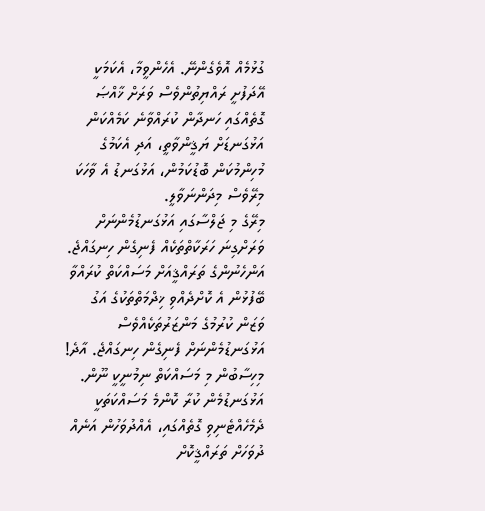ގުޅުމެއް އޮވެގެންނޭ. އެހެންވީމާ، އެކަމަކީ އޭދަފުށީ ރައްޔިތުންވެސް ވަރަށް ޚާއްޞަ ގޮތެއްގައި ހަނދާން ކުރައްވާނެ ކަމެއްކަން އަޅުގަނޑަށް ޔަޤީންވާތީ، އަދި އެކަމުގެ މުހިންމުކަން ބޮޑުކަމުން، އަޅުގަނޑު އެ ވާހަކަ މިރޭވެސް މިދަންނަވާލީ.
މިރޭގެ މި ޖަލްސާގައި އަޅުގަނޑުމެންނަށް ވަރަށްގިނަ ހަރަކާތްތަކެއް ފެނިގެން ހިނގައްޖެ. އަންހެނުންގެ ތަރައްޤީއަށް މަސައްކަތް ކުރައްވާ ބޭފުޅުން އެ ކޮށްދެއްވި ޚިދްމަތްތަކުގެ އަގު ވަޒަން ކުރުމުގެ މަންޒަރުތަކެއްވެސް އަޅުގަނޑުމެންނަށް ފެނިގެން ހިނގައްޖެ. އާދެ! މިހިސާބުން މި މަސައްކަތް ނިމުނީކީ ނޫން. އަޅުގަނޑުމެން ކުރާ ކޮންމެ މަސައްކަތަކީ ދެމެހެއްޓެނިވި ގޮތެއްގައި، އެއްދުވަހުން އަނެއް ދުވަހަށް ތަރައްޤީކޮށް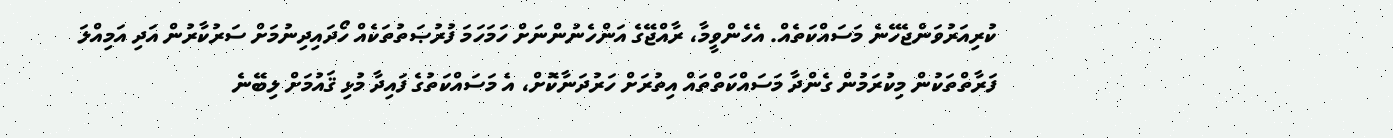ކުރިއަރުވަންޖެހޭނެ މަސައްކަތެއް. އެހެންވީމާ، ރާއްޖޭގެ އަންހެނުންނަށް ހަމަހަމަ ފުރުޞަތުތަކެއް ހޯދައިދިނުމަށް ސަރުކާރުން އަދި އަމިއްލަ ފަރާތްތަކުން މިކުރަމުން ގެންދާ މަސައްކަތްތައް އިތުރަށް ހަރުދަނާކޮށް، އެ މަސައްކަތުގެ ފައިދާ މުޅި ޤައުމަށް ލިބޭނެ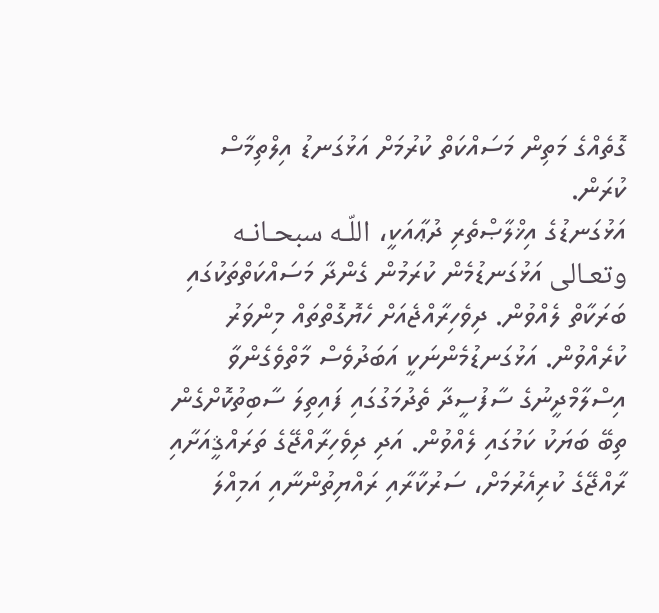ގޮތެއްގެ މަތިން މަސައްކަތް ކުރުމަށް އަޅުގަނޑު އިލްތިމާސް ކުރަން.
އަޅުގަނޑުގެ އިޚްލާޞްތެރި ދުޢާއަކީ، اللّـه سبحـانـه وتعـالى އަޅުގަނޑުމެން ކުރަމުން ގެންދާ މަސައްކަތްތަކުގައި ބަރަކާތް ލެއްވުން. ދިވެހިރާއްޖެއަށް ހެޔޮގޮތްތައް މިންވަރު ކުރެއްވުން. އަޅުގަނޑުމެންނަކީ އަބަދުވެސް މާތްވެގެންވާ އިސްލާމްދީނުގެ ސާފުސީދާ ތެދުމަގުގައި ފައިތިލަ ސާބިތުކޮށްގެން ތިބޭ ބަޔަކު ކަމުގައި ލެއްވުން. އަދި ދިވެހިރާއްޖޭގެ ތަރައްޤީއަށާއި ރާއްޖޭގެ ކުރިއެރުމަށް، ސަރުކާރާއި ރައްޔިތުންނާއި އަމިއްލަ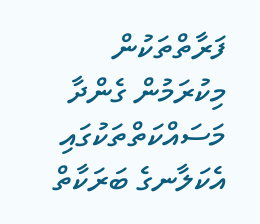ފަރާތްތަކުން މިކުރަމުން ގެންދާ މަސައްކަތްތަކުގައި އެކަލާނގެ ބަރަކާތް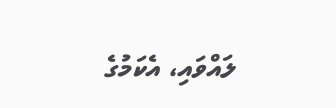ލައްވައި، އެކަމުގެ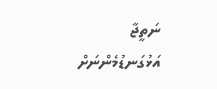ނަތީޖާ އަޅުގަނޑުމެންނަށް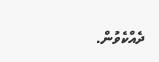ދެއްކެވުން.